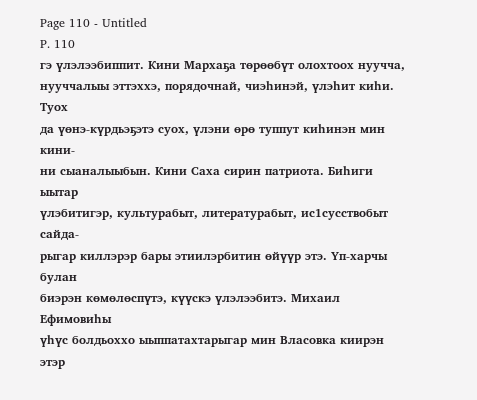Page 110 - Untitled
P. 110
гэ үлэлээбиппит. Кини Мархаҕа төрөөбүт олохтоох нуучча,
нууччалыы эттэххэ, порядочнай, чиэһинэй, үлэһит киһи. Туох
да үөнэ-күрдьэҕэтэ суох, үлэни өрө туппут киһинэн мин кини-
ни сыаналыыбын. Кини Саха сирин патриота. Биһиги ыытар
үлэбитигэр, культурабыт, литературабыт, ис1сусствобыт сайда-
рыгар киллэрэр бары этиилэрбитин өйүүр этэ. Үп-харчы булан
биэрэн көмөлөспүтэ, күүскэ үлэлээбитэ. Михаил Ефимовиһы
үһүс болдьоххо ыыппатахтарыгар мин Власовка киирэн этэр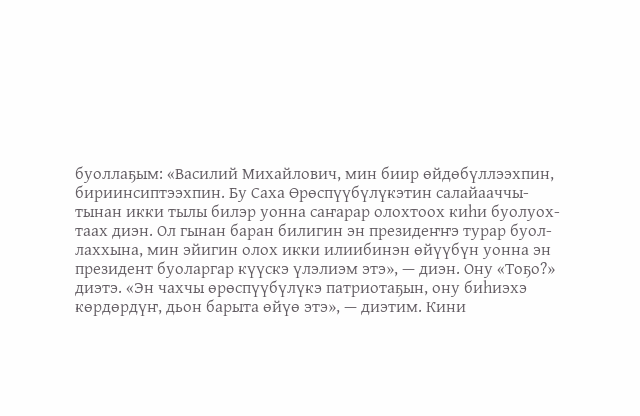буоллаҕым: «Василий Михайлович, мин биир өйдөбүллээхпин,
бириинсиптээхпин. Бу Саха Өрөспүүбүлүкэтин салайааччы-
тынан икки тылы билэр уонна саҥарар олохтоох киһи буолуох-
таах диэн. Ол гынан баран билигин эн президеҥҥэ турар буол-
лаххына, мин эйигин олох икки илиибинэн өйүүбүн уонна эн
президент буоларгар күүскэ үлэлиэм этэ», — диэн. Ону «Тоҕо?»
диэтэ. «Эн чахчы өрөспүүбүлүкэ патриотаҕын, ону биһиэхэ
көрдөрдүҥ, дьон барыта өйүө этэ», — диэтим. Кини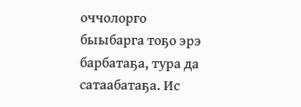оччолорго
быыбарга тоҕо эрэ барбатаҕа, тура да сатаабатаҕа. Ис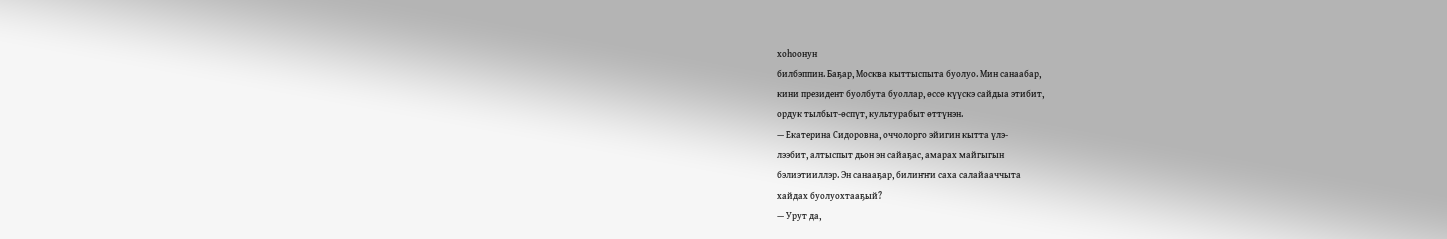хоһоонун
билбэппин. Баҕар, Москва кыттыспыта буолуо. Мин санаабар,
кини президент буолбута буоллар, өссө күүскэ сайдыа этибит,
ордук тылбыт-өспүт, культурабыт өттүнэн.
— Екатерина Сидоровна, оччолорго эйигин кытта үлэ-
лээбит, алтыспыт дьон эн сайаҕас, амарах майгыгын
бэлиэтииллэр. Эн санааҕар, билиҥҥи саха салайааччыта
хайдах буолуохтааҕый?
— Урут да,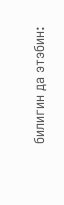билигин да этэбин: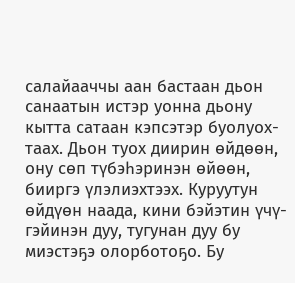салайааччы аан бастаан дьон
санаатын истэр уонна дьону кытта сатаан кэпсэтэр буолуох-
таах. Дьон туох диирин өйдөөн, ону сөп түбэһэринэн өйөөн,
бииргэ үлэлиэхтээх. Куруутун өйдүөн наада, кини бэйэтин үчү-
гэйинэн дуу, тугунан дуу бу миэстэҕэ олорботоҕо. Бу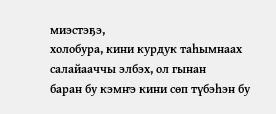миэстэҕэ,
холобура, кини курдук таһымнаах салайааччы элбэх, ол гынан
баран бу кэмҥэ кини сөп түбэһэн бу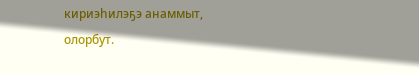кириэһилэҕэ анаммыт,
олорбут.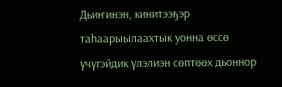Дьиҥинэн, кинитээҕэр таһаарыылаахтык уонна өссө
үчүгэйдик үлэлиэн сөптөөх дьоннор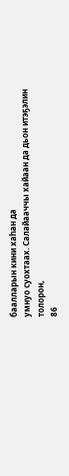баалларын кини хаһан да
умнуо суохтаах. Салайааччы хайаан да дьон итэҕэлин толорон,
86